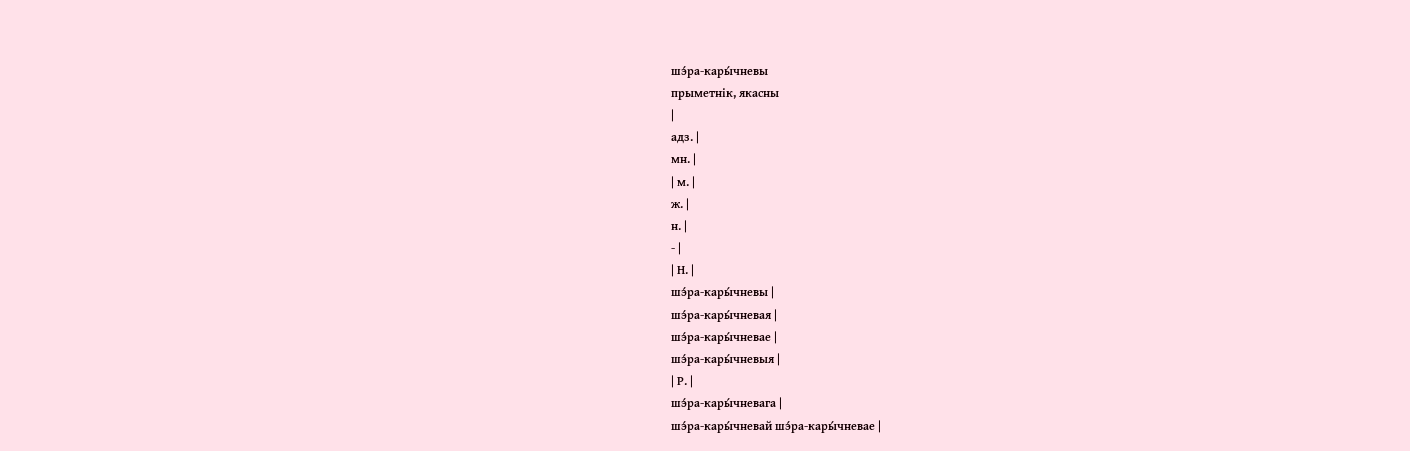шэ́ра-кары́чневы
прыметнік, якасны
|
адз. |
мн. |
| м. |
ж. |
н. |
- |
| Н. |
шэ́ра-кары́чневы |
шэ́ра-кары́чневая |
шэ́ра-кары́чневае |
шэ́ра-кары́чневыя |
| Р. |
шэ́ра-кары́чневага |
шэ́ра-кары́чневай шэ́ра-кары́чневае |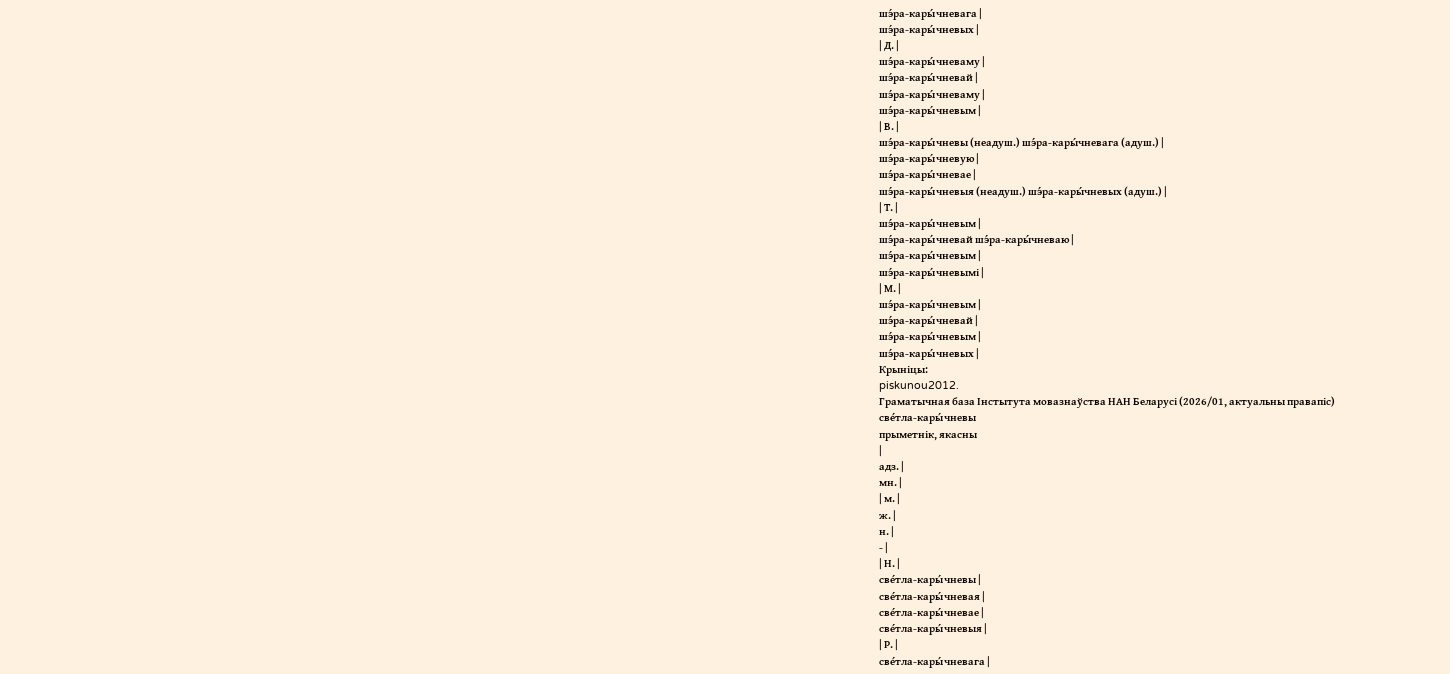шэ́ра-кары́чневага |
шэ́ра-кары́чневых |
| Д. |
шэ́ра-кары́чневаму |
шэ́ра-кары́чневай |
шэ́ра-кары́чневаму |
шэ́ра-кары́чневым |
| В. |
шэ́ра-кары́чневы (неадуш.) шэ́ра-кары́чневага (адуш.) |
шэ́ра-кары́чневую |
шэ́ра-кары́чневае |
шэ́ра-кары́чневыя (неадуш.) шэ́ра-кары́чневых (адуш.) |
| Т. |
шэ́ра-кары́чневым |
шэ́ра-кары́чневай шэ́ра-кары́чневаю |
шэ́ра-кары́чневым |
шэ́ра-кары́чневымі |
| М. |
шэ́ра-кары́чневым |
шэ́ра-кары́чневай |
шэ́ра-кары́чневым |
шэ́ра-кары́чневых |
Крыніцы:
piskunou2012.
Граматычная база Інстытута мовазнаўства НАН Беларусі (2026/01, актуальны правапіс)
све́тла-кары́чневы
прыметнік, якасны
|
адз. |
мн. |
| м. |
ж. |
н. |
- |
| Н. |
све́тла-кары́чневы |
све́тла-кары́чневая |
све́тла-кары́чневае |
све́тла-кары́чневыя |
| Р. |
све́тла-кары́чневага |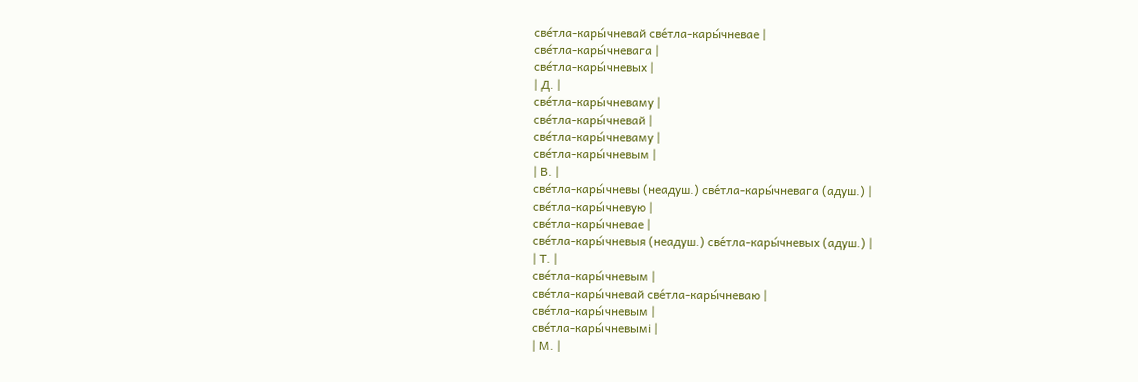све́тла-кары́чневай све́тла-кары́чневае |
све́тла-кары́чневага |
све́тла-кары́чневых |
| Д. |
све́тла-кары́чневаму |
све́тла-кары́чневай |
све́тла-кары́чневаму |
све́тла-кары́чневым |
| В. |
све́тла-кары́чневы (неадуш.) све́тла-кары́чневага (адуш.) |
све́тла-кары́чневую |
све́тла-кары́чневае |
све́тла-кары́чневыя (неадуш.) све́тла-кары́чневых (адуш.) |
| Т. |
све́тла-кары́чневым |
све́тла-кары́чневай све́тла-кары́чневаю |
све́тла-кары́чневым |
све́тла-кары́чневымі |
| М. |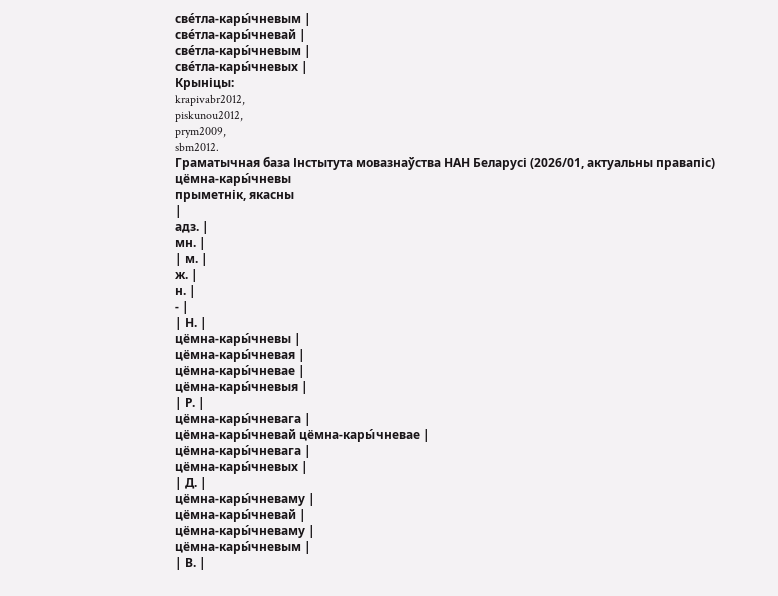све́тла-кары́чневым |
све́тла-кары́чневай |
све́тла-кары́чневым |
све́тла-кары́чневых |
Крыніцы:
krapivabr2012,
piskunou2012,
prym2009,
sbm2012.
Граматычная база Інстытута мовазнаўства НАН Беларусі (2026/01, актуальны правапіс)
цёмна-кары́чневы
прыметнік, якасны
|
адз. |
мн. |
| м. |
ж. |
н. |
- |
| Н. |
цёмна-кары́чневы |
цёмна-кары́чневая |
цёмна-кары́чневае |
цёмна-кары́чневыя |
| Р. |
цёмна-кары́чневага |
цёмна-кары́чневай цёмна-кары́чневае |
цёмна-кары́чневага |
цёмна-кары́чневых |
| Д. |
цёмна-кары́чневаму |
цёмна-кары́чневай |
цёмна-кары́чневаму |
цёмна-кары́чневым |
| В. |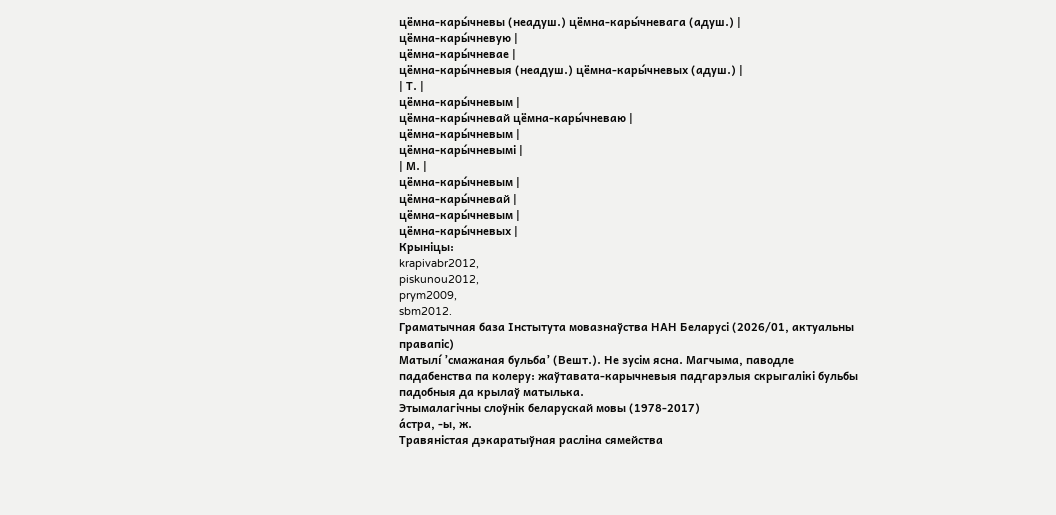цёмна-кары́чневы (неадуш.) цёмна-кары́чневага (адуш.) |
цёмна-кары́чневую |
цёмна-кары́чневае |
цёмна-кары́чневыя (неадуш.) цёмна-кары́чневых (адуш.) |
| Т. |
цёмна-кары́чневым |
цёмна-кары́чневай цёмна-кары́чневаю |
цёмна-кары́чневым |
цёмна-кары́чневымі |
| М. |
цёмна-кары́чневым |
цёмна-кары́чневай |
цёмна-кары́чневым |
цёмна-кары́чневых |
Крыніцы:
krapivabr2012,
piskunou2012,
prym2009,
sbm2012.
Граматычная база Інстытута мовазнаўства НАН Беларусі (2026/01, актуальны правапіс)
Матылі́ ’смажаная бульба’ (Вешт.). Не зусім ясна. Магчыма, паводле падабенства па колеру: жаўтавата-карычневыя падгарэлыя скрыгалікі бульбы падобныя да крылаў матылька.
Этымалагічны слоўнік беларускай мовы (1978-2017)
а́стра, ‑ы, ж.
Травяністая дэкаратыўная расліна сямейства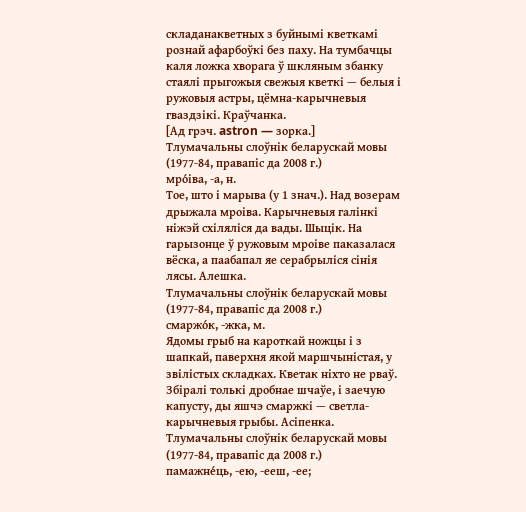складанакветных з буйнымі кветкамі рознай афарбоўкі без паху. На тумбачцы каля ложка хворага ў шкляным збанку стаялі прыгожыя свежыя кветкі — белыя і ружовыя астры, цёмна-карычневыя гваздзікі. Краўчанка.
[Ад грэч. astron — зорка.]
Тлумачальны слоўнік беларускай мовы (1977-84, правапіс да 2008 г.)
мро́іва, ‑а, н.
Тое, што і марыва (у 1 знач.). Над возерам дрыжала мроіва. Карычневыя галінкі ніжэй схіляліся да вады. Шыцік. На гарызонце ў ружовым мроіве паказалася вёска, а паабапал яе серабрыліся сінія лясы. Алешка.
Тлумачальны слоўнік беларускай мовы (1977-84, правапіс да 2008 г.)
смаржо́к, ‑жка, м.
Ядомы грыб на кароткай ножцы і з шапкай, паверхня якой маршчыністая, у звілістых складках. Кветак ніхто не рваў. Збіралі толькі дробнае шчаўе, і заечую капусту, ды яшчэ смаржкі — светла-карычневыя грыбы. Асіпенка.
Тлумачальны слоўнік беларускай мовы (1977-84, правапіс да 2008 г.)
памажне́ць, ‑ею, ‑ееш, ‑ее;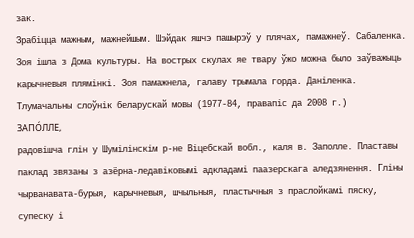зак.
Зрабіцца мажным, мажнейшым. Шэйдак яшчэ пашырэў у плячах, памажнеў. Сабаленка. Зоя ішла з Дома культуры. На вострых скулах яе твару ўжо можна было заўважыць карычневыя плямінкі. Зоя памажнела, галаву трымала горда. Даніленка.
Тлумачальны слоўнік беларускай мовы (1977-84, правапіс да 2008 г.)
ЗАПО́ЛЛЕ,
радовішча глін у Шумілінскім р-не Віцебскай вобл., каля в. Заполле. Пластавы паклад звязаны з азёрна-ледавіковымі адкладамі паазерскага аледзянення. Гліны чырванавата-бурыя, карычневыя, шчыльныя, пластычныя з праслойкамі пяску, супеску і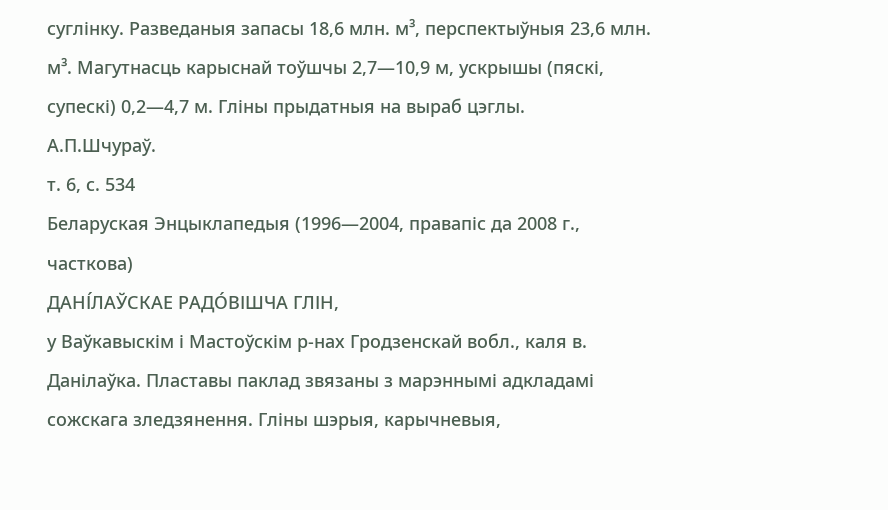суглінку. Разведаныя запасы 18,6 млн. м³, перспектыўныя 23,6 млн. м³. Магутнасць карыснай тоўшчы 2,7—10,9 м, ускрышы (пяскі, супескі) 0,2—4,7 м. Гліны прыдатныя на выраб цэглы.
А.П.Шчураў.
т. 6, с. 534
Беларуская Энцыклапедыя (1996—2004, правапіс да 2008 г., часткова)
ДАНІ́ЛАЎСКАЕ РАДО́ВІШЧА ГЛІН,
у Ваўкавыскім і Мастоўскім р-нах Гродзенскай вобл., каля в. Данілаўка. Пластавы паклад звязаны з марэннымі адкладамі сожскага зледзянення. Гліны шэрыя, карычневыя,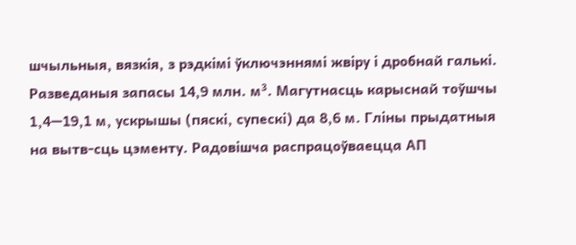шчыльныя, вязкія, з рэдкімі ўключэннямі жвіру і дробнай галькі. Разведаныя запасы 14,9 млн. м³. Магутнасць карыснай тоўшчы 1,4—19,1 м, ускрышы (пяскі, супескі) да 8,6 м. Гліны прыдатныя на вытв-сць цэменту. Радовішча распрацоўваецца АП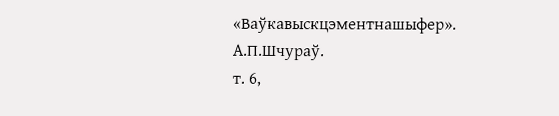«Ваўкавыскцэментнашыфер».
А.П.Шчураў.
т. 6,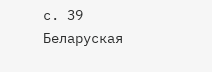с. 39
Беларуская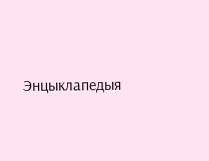Энцыклапедыя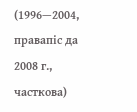(1996—2004, правапіс да 2008 г., часткова)